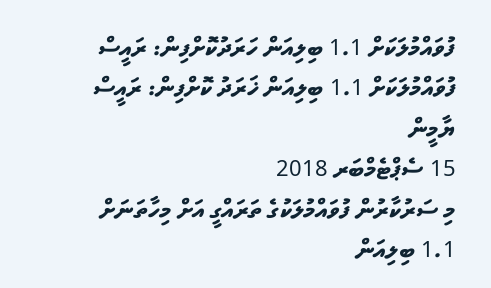ފުވައްމުލަކަށް 1.1 ބިލިއަން ހަރަދުކޮށްފިން: ރައީސް
ފުވައްމުލަކަށް 1.1 ބިލިއަން ޚަރަދު ކޮށްފިން: ރައީސް ޔާމީން
15 ސެޕްޓެމްބަރ 2018
މި ސަރުކާރުން ފުވައްމުލަކުގެ ތަރައްގީ އަށް މިހާތަނަށް 1.1 ބިލިއަން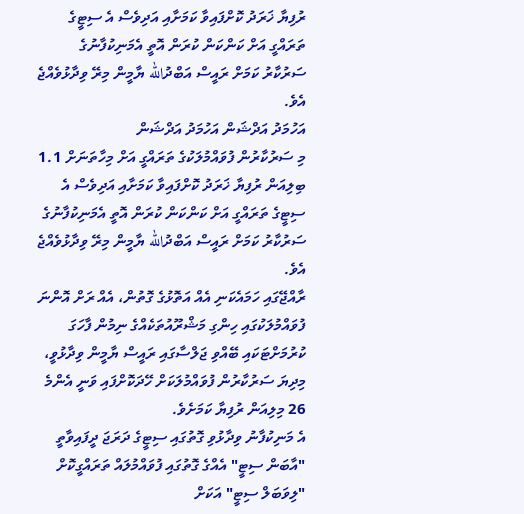ރުފިޔާ ޚަރަދު ކޮށްފައިވާ ކަމަށާއި އަދިވެސް އެ ސިޓީގެ ތަރައްގީ އަށް ކަންކަން ކުރަން އޮތީ އެމަނިކުފާނުގެ ސަރުކާރު ކަމަށް ރައީސް އަބްދުالله ޔާމީން މިރޭ ވިދާޅުވެއްޖެ އެވެ.
އަހުމަދު އަދްޝަން އަހުމަދު އަދްޝަން
މި ސަރުކާރުން ފުވައްމުލަކުގެ ތަރައްގީ އަށް މިހާތަނަށް 1.1 ބިލިއަން ރުފިޔާ ޚަރަދު ކޮށްފައިވާ ކަމަށާއި އަދިވެސް އެ ސިޓީގެ ތަރައްގީ އަށް ކަންކަން ކުރަން އޮތީ އެމަނިކުފާނުގެ ސަރުކާރު ކަމަށް ރައީސް އަބްދުالله ޔާމީން މިރޭ ވިދާޅުވެއްޖެ އެވެ.
ރާއްޖޭގައި ހަމައެކަނި އެއް އަތޮޅުގެ ގޮތުން، އެއް ރަށް އޮންނަ ފުވައްމުލަކުގައި ހިންގި މަޝްރޫއުތަކެއްގެ ނިމުން ފާހަގަ ކުރުމަށްޓަކައި ބޭއްވި ޖަލްސާގައި ރައީސް ޔާމީން ވިދާޅުވީ، މިދިޔަ ސަރުކާރުން ފުވައްމުލަކަށް ހޭދަކޮށްފައި ވަނީ އެންމެ 26 މިލިއަން ރުފިޔާ ކަމަށެވެ.
އެ މަނިކުފާނު ވިދާޅުވި ގޮތުގައި ސިޓީގެ ދަރަޖަ ދީފައިވާތީ "އާބަން ސިޓީ" އެއްގެ ގޮތުގައި ފުވައްމުލައް ތަރައްގީކޮށް "ލިވަބަލް ސިޓީ" އަކަށް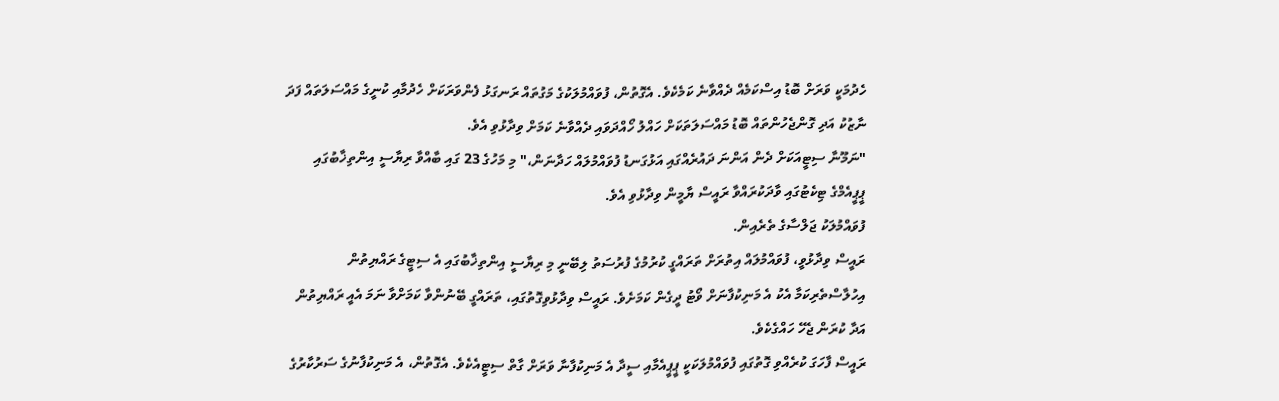ހެދުމަކީ ވަރަށް ބޮޑު އިސްކަމެއް ދެއްވާނެ ކަމެކެވެ. އެގޮތުން، ފުވައްމުލަކުގެ މަގުތައް ރަނގަޅު ފެންވަރަކަށް ހެދުމާއި ކުނީގެ މައްސަލަތައް ފަދަ ނާޒުކު އަދި ގޮންޖެހުންތައް ބޮޑު މައްސަލަތަކަށް ހައްލު ހޯއްދަވައި ދެއްވާނެ ކަމަށް ވިދާޅުވި އެވެ.
"ނަމޫނާ ސިޓީއަކަށް ދެން އަންނަ ދައުރެއްގައި އަޅުގަނޑު ފުވައްމުލައް ހަދާނަން،" މި މަހުގެ 23 ގައި ބާއްވާ ރިޔާސީ އިންތިޚާބުގައި ޕީޕީއެމްގެ ޓިކެޓުގައި ވާދަކުރައްވާ ރައީސް ޔާމީން ވިދާޅުވި އެވެ.
ފުވައްމުލަކު ޖަލްސާގެ ތެރެއިން.
ރައީސް ވިދާޅުވީ، ފުވައްމުލައް އިތުރަށް ތަރައްގީ ކުރުމުގެ ފުރުސަތު ލިބޭނީ މި ރިޔާސީ އިންތިޚާބުގައި އެ ސިޓީގެ ރައްޔިތުން އިހުލާސްތެރިކަމާ އެކު އެ މަނިކުފާނަށް ވޯޓު ދީގެން ކަމަށެވެ. ރައީސް ވިދާޅުވިގޮތުގައި، ތަރައްގީ ބޭނުންވާ ކަމަށްވާ ނަމަ އެއީ ރައްޔިތުން އަދާ ކުރަން ޖެހޭ ހައްގެކެވެ.
ރައީސް ފާހަގަ ކުރެއްވި ގޮތުގައި ފުވައްމުލަކަކީ ޕީޕީއެމާއި ސީދާ އެ މަނިކުފާނާ ވަރަށް ގާތް ސިޓީއެކެވެ. އެގޮތުން، އެ މަނިކުފާނުގެ ސަރުކާރުގެ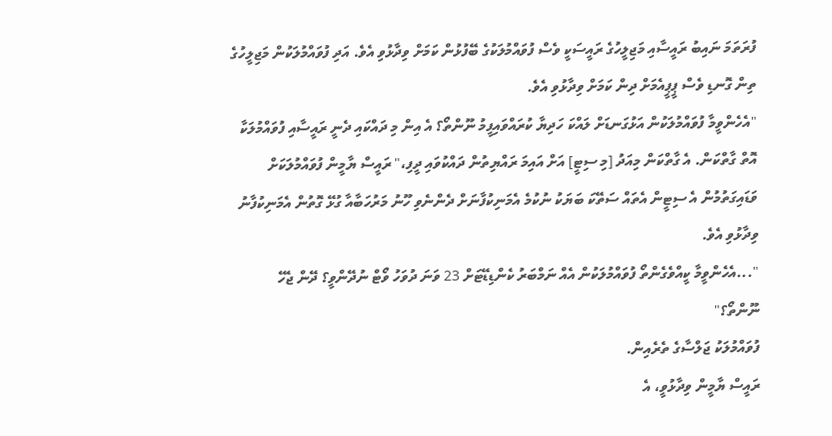ފުރަތަމަ ނައިބު ރައީސާއި މަޖިލީހުގެ ރައީސަކީ ވެސް ފުވައްމުލަކުގެ ބޭފުޅުން ކަމަށް ވިދާޅުވި އެވެ. އަދި ފުވައްމުލަކުން މަޖިލީހުގެ ތިން ގޮނޑި ވެސް ޕީޕީއެމަށް ދިން ކަމަށް ވިދާޅުވި އެވެ.
"އެހެންވީމާ ފުވައްމުލަކުން އަޅުގަނޑަށް ލައްކަ ހަދިޔާ ކުރައްވައިފީމު ނޫންތޯ؟ އެ އިން މި ދައްކައި ދެނީ ރައީސާއި ފުވައްމުލަކާ އޮތް ގާތްކަން. އެ ގާތްކަން މިއަދު [މި ސިޓީ] އަށް އައިމަ ރައްޔިތުން ދައްކުވައި ދީފި،" ރައީސް ޔާމީން ފުވައްމުލަކަށް ވަޑައިގަތުމުން އެ ސިޓީން އެތައް ސަތޭކަ ބަޔަކު ނުކުމެ އެމަނިކުފާނަށް ދެންނެވި ހޫނު މަރުހަބާއާ ގުޅޭ ގޮތުން އެމަނިކުފާނު ވިދާޅުވި އެވެ.
"...އެހެންވީމާ ކީއްވެގެންތޯ ފުވައްމުލަކުން އެއް ނަމްބަރު ކެންޑިޑޭޓަށް 23 ވަނަ ދުވަހު ވޯޓް ނުދޭންވީ؟ ދޭން ޖެހޭ ނޫންތޯ؟"
ފުވައްމުލަކު ޖަލްސާގެ ތެރެއިން.
ރައީސް ޔާމީން ވިދާޅުވީ، އެ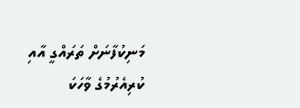މަނިކުފާނަށް ތަރައްގީ އާއި ކުރިއެރުމުގެ ވާހަކަ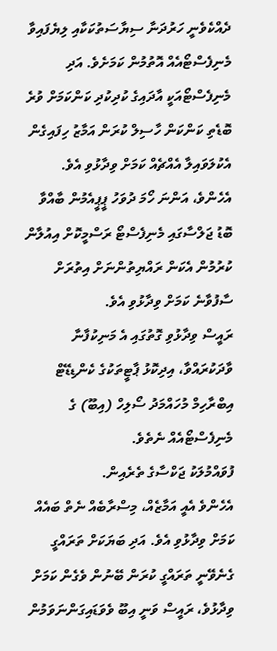ދެއްކެވެނީ ހަރުދަނާ ސިޔާސަތުކަކާއި ލިޔެފައިވާ މެނިފެސްޓޯއެއް އޮތުމުން ކަމަށެވެ. އަދި މެނިފެސްޓޯއަކީ އާދައިގެ ކުދިކުދި ކަންކަމަށް ވުރެ ބޮޑެތި ކަންކަން ހާސިލް ކުރަން އަމާޒު ހިފައިގެން އެކުލަވައިލާ އެއްޗެއް ކަމަށް ވިދާޅުވި އެވެ.
އެހެންވެ، އަންނަ ހޯމަ ދުވަހު ޕީޕީއެމުން ބާއްވާ ބޮޑު ޖަލްސާގައި މެނިފެސްޓޯ ރަސްމީކޮށް އިއުލާން ކުރުމުން އެކަން ރައްޔިތުންނަށް އިތުރަށް ސާފުވާނެ ކަމަށް ވިދާޅުވި އެވެ.
ރައީސް ވިދާޅުވި ގޮތުގައި އެ މަނިކުފާނާ ވާދަކުރައްވާ، އިދިކޮޅު ޕާޓީތަކުގެ ކެންޑިޑޭޓް އިބްރާހިމް މުހައްމަދު ސޯލިހް (އިބޫ) ގެ މެނިފެސްޓޯއެއް ނެތެވެ.
ފުވައްމުލަކު ޖަކްސާގެ ތެރެއިން.
އެހެންވެ އެއީ އަމާޒެއް، މިސްރާބެއް ނެތް ބައެއް ކަމަށް ވިދާޅުވި އެވެ. އަދި ބަޔަކަށް ތަރައްގީ ގެނެވޭނީ ތަރައްގީ ކުރަން ބޭނުން ވެގެން ކަމަށް ވިދާޅުވެ، ރައީސް ވަނީ އިބޫ ވެވަޑައިގަންނަވަމުން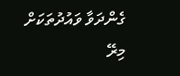ގެންދަވާ ވައުދުތަކަށް މިރޭ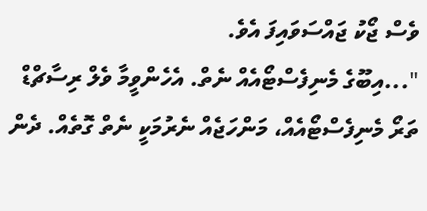ވެސް ޖޯކު ޖައްސަވައިފަ އެވެ.
"...އިބޫގެ މެނިފެސްޓޯއެއް ނެތް. އެހެންވީމާ ވެލް ރިސާޗްޑް ތަރޯ މެނިފެސްޓޯއެއް، މަންހަޖެއް ނެރުމަކީ ނެތް ގޮތެއް. ދެން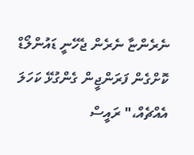ނެރެންޏާ ނެރެން ޖެހޭނީ ޑައުންލޯޑް ކޮށްގެން ފަރަންޖީން ގެންގުޅޭ ކަހަލަ އެއްޗެއް،" ރައީސް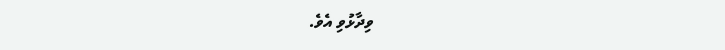ވިދާޅުވި އެވެ.